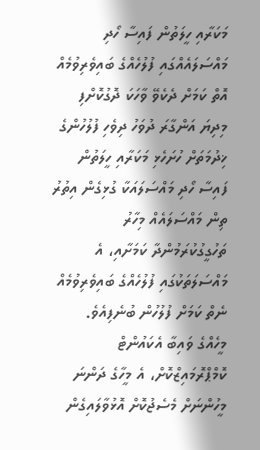މަކަރާއި ހީލަތުން ފައިސާ ހޯދި މައްސަލައެއްގައި ފުލުހެއްގެ ބައިވެރިވުމެއް އޮތް ކަމަށް ދެކެވޭ ވާހަކަ ދޮގުކޮށްފި
މިދިޔަ އަންގާރަ ދުވަހު ދިވެހި ފުލުހުންގެ ޚިދުމަތަށް ހުށަހެޅި މަކަރާއި ހީލަތުން ފައިސާ ހޯދި މައްސަލައަކާ ގުޅިގެން އިތުރު ތިން މައްސަލައެއް މިހާރު ތަހުގީގުކުރަމުންދާ ކަމަށާއި، އެ މައްސަލަތަކުގައި ފުލުހެއްގެ ބައިވެރިވުމެއް ނެތް ކަމަށް ފުލުހުން ބުނެފިއެވެ.
މީހެއްގެ ވައިބާ އެކައުންޓް ކޮމްޕްރޮމައިޒްކޮށް، އެ މީހާގެ ދަންނަ މީހުންނަށް މެސެޖުކޮށް އޮޅުވާލައިގެން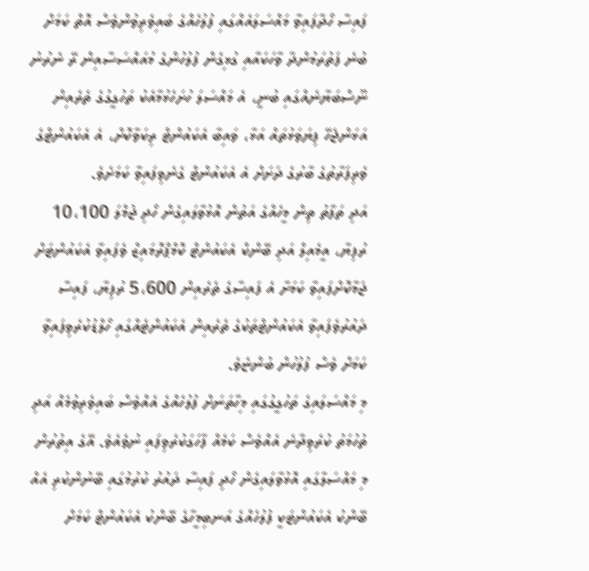ފައިސާ ހޯދާފައިވާ މައްސަލައެއްގައި ފުލުހެއްގެ ބައިވެރިވުންވެސް އޮތް ކަމަށް ބުނެ ފަތުރަމުންދާ ވާހަކައާއި ގުޅިގެން ފުލުހުންގެ މުއައްސަސާއިން ރޭ ނެރުނު ނޫސްބަޔާނެއްގައި ބުނީ، އެ މައްސަލަ ހުށަހެޅުމާއެކު ތަހުގީގުގެ ތެރެއިން އަޅަންޖެހޭ ފިޔަވަޅުތައް އަޅާ، ވައިބާ އެކައުންޓް ރިކަވާކޮށް، އެ އެކައުންޓްގެ ވެރިފަރާތުގެ ބާރުގެ ދަށަށް އެ އެކައުންޓް ގެނެވިފައިވާ ކަމަށެވެ.
އަދި ތަފާތު ތިން މީހެއްގެ އަތުން އޮޅުވާލައިގެން ހޯދި ޖުމްލަ 10،100 ރުފިޔާ، އީމެއިލް އަދި ބޭންކް އެކައުންޓް ކޮމްޕްރޮމައިޒް ވެފައިވާ އެކައުންޓަށް ޖަމާކޮށްފައިވާ ކަމަށާ އެ ފައިސާގެ ތެރެއިން 5،600 ރުފިޔާ، ފައިސާ ދައުރުވެފައިވާ އެކައުންޓްތަކުގެ ތެރެއިން އެކައުންޓެއްގައި ހޯލްޑުކުރެވިފައިވާ ކަމަށް ވެސް ފުލުހުން ބުންޏެވެ.
މި މައްސަލައިގެ ތަހުގީގުގައި މިހާތަނަށް ފުލުހެއްގެ އެއްވެސް ބައިވެރިވުމެއް އަދި ތުހުމަތު ކުރެވިދާނެ އެއްވެސް ކަމެއް ފާހަގަކުރެވިފައި ނުވެއެވެ. އޭގެ އިތުރުން މި މައްސަލާގައި އޮޅުވާލައިގެން ހޯދި ފައިސާ ދައުރު ކުރުމުގައި ބޭނުންކުރި އެއް ބޭންކު އެކައުންޓަކީ ފުލުހެއްގެ އަނބިމީހާގެ ބޭންކު އެކައުންޓް ކަމަށް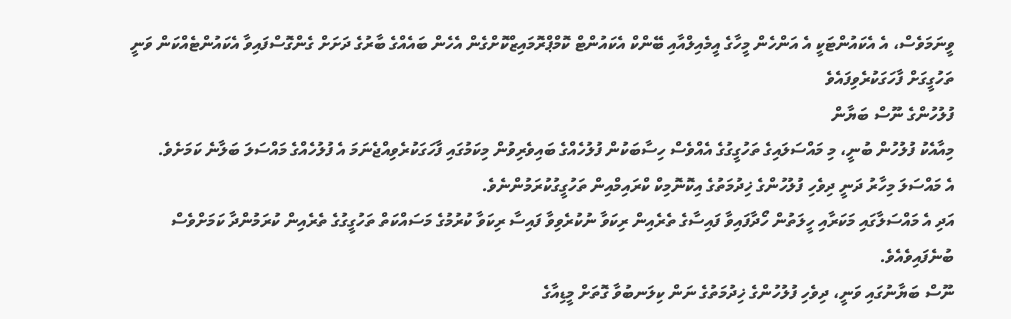ވީނަމަވެސް، އެ އެކައުންޓަކީ އެ އަންހެން މީހާގެ އީމެއިލްއާއި ބޭންކް އެކައުންޓް ކޮމްޕްރޮމައިޒްކޮށްގެން އެހެން ބައެއްގެ ބާރުގެ ދަށަށް ގެންގޮސްފައިވާ އެކައުންޓެއްކަން ވަނީ ތަހުގީގަށް ފާހަގަކުރެވިފައެވެ
ފުލުހުންގެ ނޫސް ބަޔާން
މިއާއެކު ފުލުހުން ބުނީ، މި މައްސަލައިގެ ތަހުގީގުގެ އެއްވެސް ހިސާބަކުން ފުލުހެއްގެ ބައިވެރިވުން މިކަމުގައި ފާހަގަކުރެވިއްޖެނަމަ އެ ފުލުހެއްގެ މައްސަލަ ބަލާނެ ކަމަށެވެ.
އެ މައްސަލަ މިހާރު ދަނީ ދިވެހި ފުލުހުންގެ ޚިދުމަތުގެ އިކޮނޮމިކް ކްރައިމްއިން ތަހުގީގުކުރަމުންނެވެ.
އަދި އެ މައްސަލާގައި މަކަރާއި ހީލަތުން ހޯދާފައިވާ ފައިސާގެ ތެރެއިން ރިކަވާ ނުކުރެވިވާ ފައިސާ ރިކަވާ ކުރުމުގެ މަސައްކަތް ތަހުގީގުގެ ތެރެއިން ކުރަމުންދާ ކަމަށްވެސް ބުނެފައިވެއެވެ.
ނޫސް ބަޔާނުގައި ވަނީ، ދިވެހި ފުލުހުންގެ ޚިދުމަތުގެ ނަން ކިލަނބުވާ ގޮތަށް މީޑިއާގެ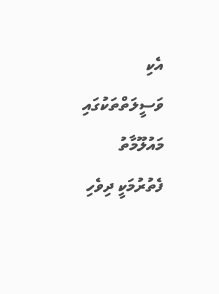އެކި ވަސީލަތްތަކުގައި މައުލޫމާތު ފެތުރުމަކީ ދިވެހި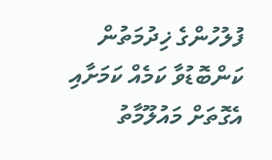ފުލުހުންގެ ޚިދުމަތުން ކަންބޮޑުވާ ކަމެއް ކަމަށާއި އެގޮތަށް މައުލޫމާތު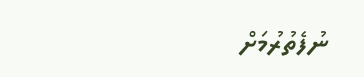ނުފެތުރުމަށް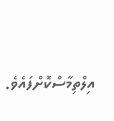އިލްތިމާސްކޮށްފައެވެ.